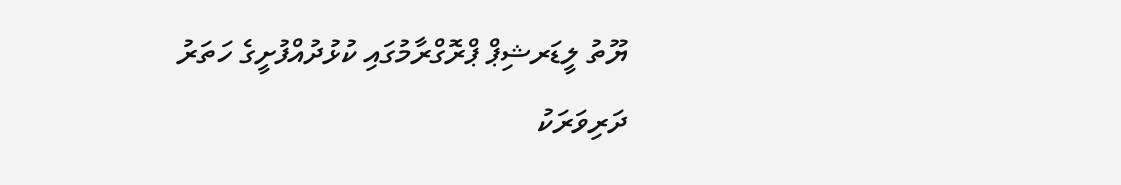ޔޫތު ލީޑަރޝިޕް ޕްރޮގްރާމުގައި ކުޅުދުއްފުށީގެ ހަތަރު ދަރިވަރަކު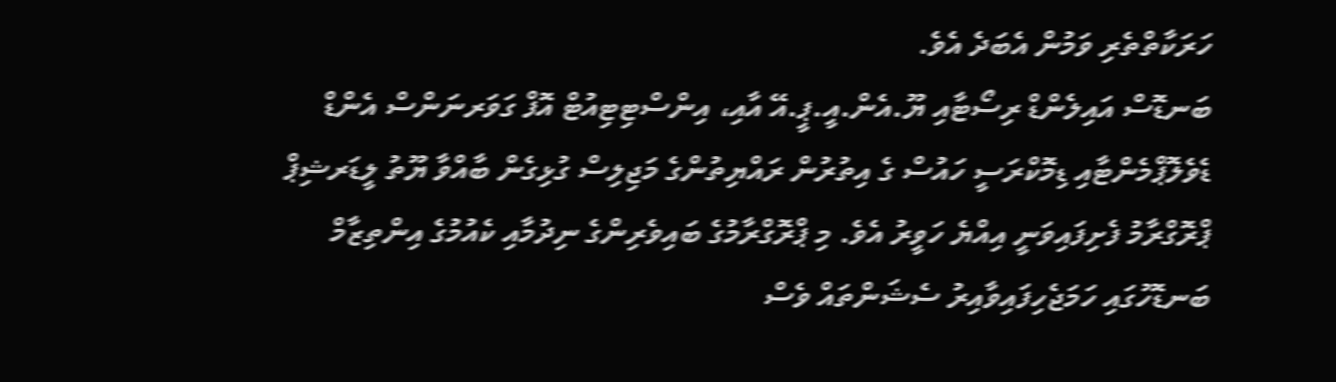ހަރަކާތްތެރި ވަމުން އެބަދެ އެވެ.
ބަނޑޮސް އައިލެންޑް ރިސޯޓާއި ޔޫ.އެން.އީ.ޕީ.އޭ އާއި، އިންސްޓިޓިއުޓް އޮފް ގަވަރނަންސް އެންޑް ޑެވެލޮޕްމެންޓާއި ޑިމޮކްރަސީ ހައުސް ގެ އިތުރުން ރައްޔިތުންގެ މަޖިލިސް ގުޅިގެން ބާއްވާ ޔޫތު ލީޑަރޝިޕް ޕްރޮގްރާމު ފެށިފައިވަނީ އިއްޔެ ހަވީރު އެވެ. މި ޕްރޮގްރާމުގެ ބައިވެރިންގެ ނިދުމާއި ކެއުމުގެ އިންތިޒާމް ބަނޑޮހުގައި ހަމަޖެހިފައިވާއިރު ސެޝަންތައް ވެސް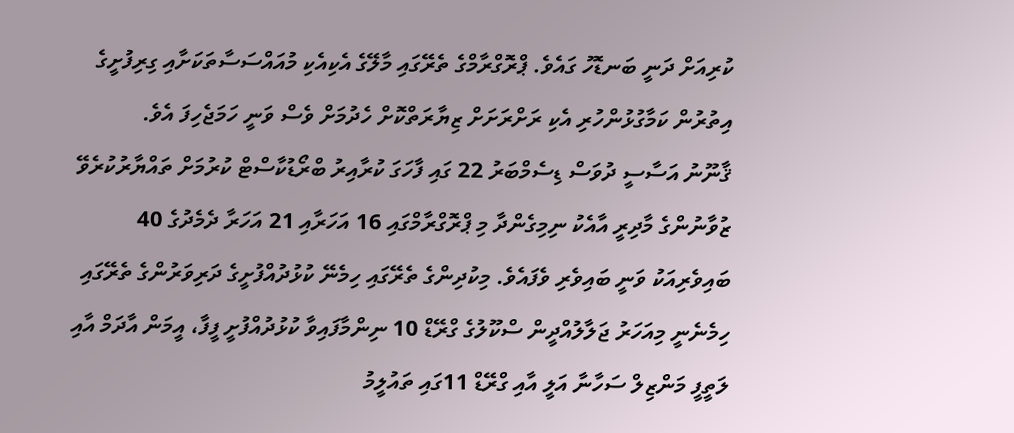ކުރިއަށް ދަނީ ބަނޑޮހު ގައެވެ. ޕްރޮގްރާމްގެ ތެރޭގައި މާލޭގެ އެކިއެކި މުއައްސަސާތަކަށާއި ގިރިފުށީގެ އިތުރުން ކަމާގުޅުންހުރި އެކި ރަށްރަށަށް ޒިޔާރަތްކޮށް ހެދުމަށް ވެސް ވަނީ ހަމަޖެހިފަ އެވެ.
ޤާނޫނު އަސާސީ ދުވަސް ޑިސެމްބަރު 22 ގައި ފާހަގަ ކުރާއިރު ބްރޯޑުކާސްޓް ކުރުމަށް ތައްޔާރުކުރެވޭ ޒުވާނުންގެ މާދިރީ އާއެކު ނިމިގެންދާ މި ޕްރޮގްރާމްގައި 16 އަހަރާއި 21 އަހަރާ ދެމެދުގެ 40 ބައިވެރިއަކު ވަނީ ބައިވެރި ވެފައެވެ. މިކުދިންގެ ތެރޭގައި ހިމެނޭ ކުޅުދުއްފުށީގެ ދަރިވަރުންގެ ތެރޭގައި ހިމެނެނީ މިއަހަރު ޖަލާލުއްދީން ސްކޫލުގެ ގްރޭޑް 10 ނިންމާފައިވާ ކުޅުދުއްފުށީ ފީފާ، އީމަން އާދަމް އާއި ލަތީފީ މަންޒިލް ސަހާނާ އަލީ އާއި ގްރޭޑް 11ގައި ތައުލީމު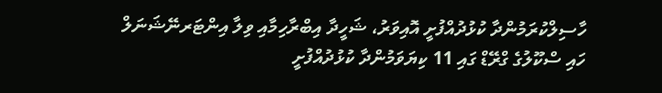ހާސިލްކުރަމުންދާ ކުޅުދުއްފުށީ އޮއިވަރު، ޝަހީދާ އިބްރާހިމާއި ވިލާ އިންޓަރނޭޝަނަލް ހައި ސްކޫލުގެ ގްރޭޑް ގައި 11 ކިޔަވަމުންދާ ކުޅުދުއްފުށީ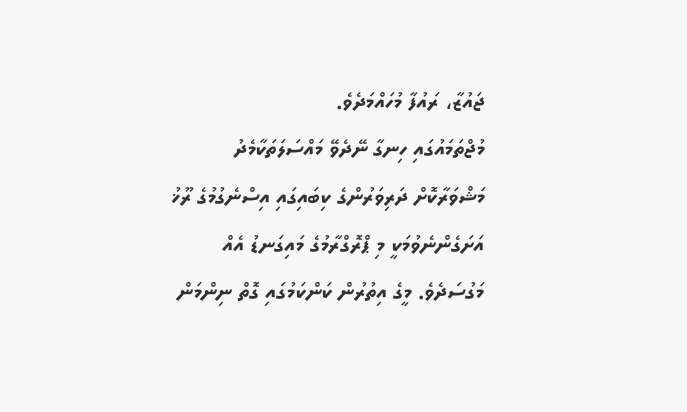ޖައުޒާ، ރައުފާ މުހައްމަދެވެ.
މުޖްތަމައުގައި ހިނގާ ނޭދެވޭ މައްސަލަތަކާމެދު މަޝްވަރާކޮށް ދަރިވަރުންގެ ކިބައިގައި އިސްނެގުމުގެ ރޫޚު އަށަގެންނެވުމަކީ މި ޕްރޮގްރާމުގެ މައިގަނޑު އެއް މަގުސަދެވެ. މީގެ އިތުރުން ކަންކަމުގައި ގޮތް ނިންމަން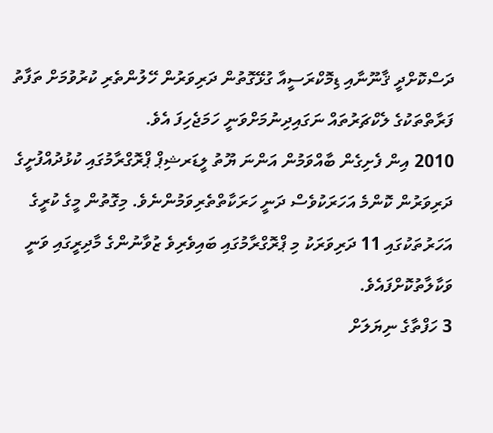ދަސްކޮށްދީ ޤާނޫނާއި ޑިމޮކްރަސީއާ ގުޅޭގޮތުން ދަރިވަރުން ހޭލުންތެރި ކުރުވުމަށް ތަފާތު ފަރާތްތަކުގެ ލެކްޗަރުތައް ނަގައިދިނުމަށްވަނީ ހަމަޖެހިފަ އެވެ.
2010 އިން ފެށިގެން ބާއްވަމުން އަންނަ ޔޫތު ލީޑަރޝިޕް ޕްރޮގްރާމުގައި ކުޅުދުއްފުށީގެ ދަރިވަރުން ކޮންމެ އަހަރަކުވެސް ދަނީ ހަރަކާތްތެރިވަމުންނެވެ. މިގޮތުން މީގެ ކުރީގެ އަހަރުތަކުގައި 11 ދަރިވަރަކު މި ޕްރޮގްރާމުގައި ބައިވެރިވެ ޒުވާނުންގެ މާދިރީގައި ވަނީ ވަކާލާތުކޮށްފައެވެ.
3 ހަފްތާގެ ނިޔަލަށް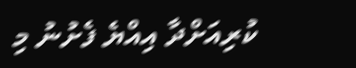ކުރިއަށްދާ އިއްޔެ ފެށުނު މި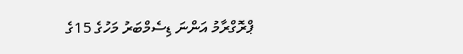ޕްރޮގްރާމު އަންނަ ޑިސެމްބަރު މަހުގެ 15ގެ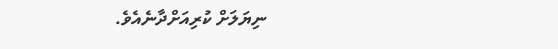ނިޔަލަށް ކުރިއަށްދާނެއެވެ.